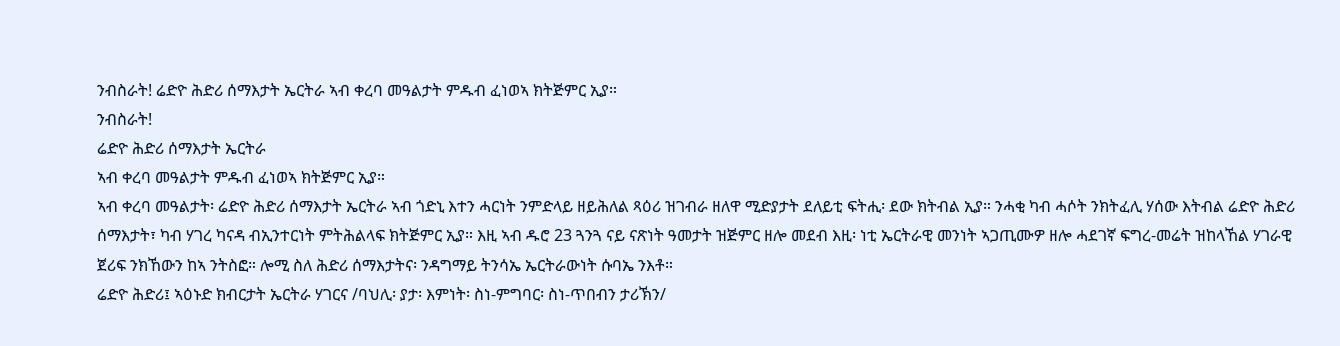ንብስራት! ሬድዮ ሕድሪ ሰማእታት ኤርትራ ኣብ ቀረባ መዓልታት ምዱብ ፈነወኣ ክትጅምር ኢያ።
ንብስራት!
ሬድዮ ሕድሪ ሰማእታት ኤርትራ
ኣብ ቀረባ መዓልታት ምዱብ ፈነወኣ ክትጅምር ኢያ።
ኣብ ቀረባ መዓልታት፡ ሬድዮ ሕድሪ ሰማእታት ኤርትራ ኣብ ጎድኒ እተን ሓርነት ንምድላይ ዘይሕለል ጻዕሪ ዝገብራ ዘለዋ ሚድያታት ደለይቲ ፍትሒ፡ ደው ክትብል ኢያ። ንሓቂ ካብ ሓሶት ንክትፈሊ ሃሰው እትብል ሬድዮ ሕድሪ ሰማእታት፣ ካብ ሃገረ ካናዳ ብኢንተርነት ምትሕልላፍ ክትጅምር ኢያ። እዚ ኣብ ዱሮ 23 ጓንጓ ናይ ናጽነት ዓመታት ዝጅምር ዘሎ መደብ እዚ፡ ነቲ ኤርትራዊ መንነት ኣጋጢሙዎ ዘሎ ሓደገኛ ፍግረ-መሬት ዝከላኸል ሃገራዊ ጀሪፍ ንክኸውን ከኣ ንትስፎ። ሎሚ ስለ ሕድሪ ሰማእታትና፡ ንዳግማይ ትንሳኤ ኤርትራውነት ሱባኤ ንእቶ።
ሬድዮ ሕድሪ፤ ኣዕኑድ ክብርታት ኤርትራ ሃገርና /ባህሊ፡ ያታ፡ እምነት፡ ስነ-ምግባር፡ ስነ-ጥበብን ታሪኽን/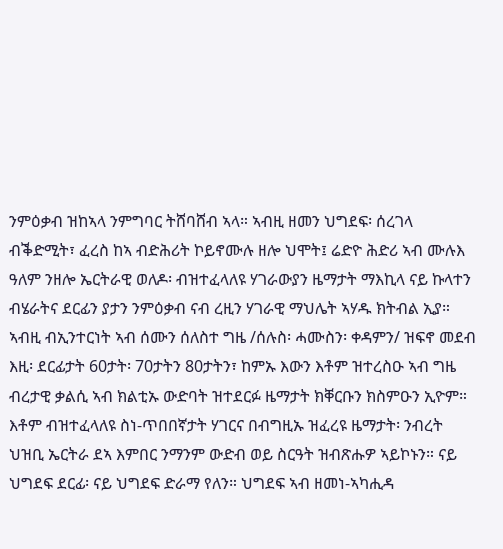ንምዕቃብ ዝከኣላ ንምግባር ትሸባሸብ ኣላ። ኣብዚ ዘመን ህግደፍ፡ ሰረገላ ብቕድሚት፣ ፈረስ ከኣ ብድሕሪት ኮይኖሙሉ ዘሎ ህሞት፤ ሬድዮ ሕድሪ ኣብ ሙሉእ ዓለም ንዘሎ ኤርትራዊ ወለዶ፡ ብዝተፈላለዩ ሃገራውያን ዜማታት ማእኪላ ናይ ኩላተን ብሄራትና ደርፊን ያታን ንምዕቃብ ናብ ረዚን ሃገራዊ ማህሌት ኣሃዱ ክትብል ኢያ።
ኣብዚ ብኢንተርነት ኣብ ሰሙን ሰለስተ ግዜ /ሰሉስ፡ ሓሙስን፡ ቀዳምን/ ዝፍኖ መደብ እዚ፡ ደርፊታት 60ታት፡ 70ታትን 80ታትን፣ ከምኡ እውን እቶም ዝተረስዑ ኣብ ግዜ ብረታዊ ቃልሲ ኣብ ክልቲኡ ውድባት ዝተደርፉ ዜማታት ክቐርቡን ክስምዑን ኢዮም። እቶም ብዝተፈላለዩ ስነ-ጥበበኛታት ሃገርና በብግዚኡ ዝፈረዩ ዜማታት፡ ንብረት ህዝቢ ኤርትራ ደኣ እምበር ንማንም ውድብ ወይ ስርዓት ዝብጽሑዎ ኣይኮኑን። ናይ ህግደፍ ደርፊ፡ ናይ ህግደፍ ድራማ የለን። ህግደፍ ኣብ ዘመነ-ኣካሒዳ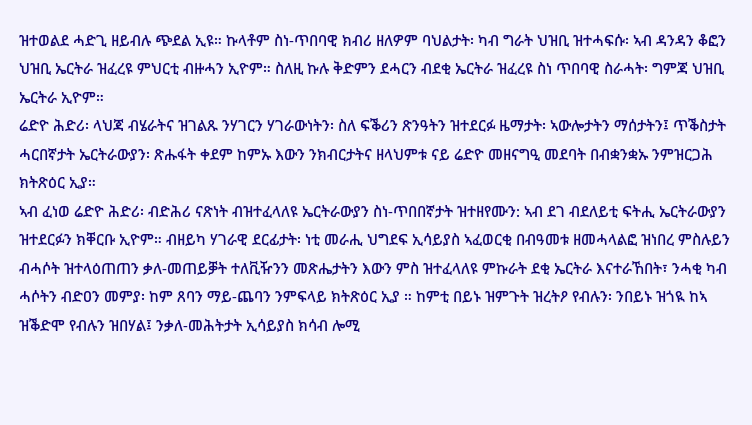ዝተወልደ ሓድጊ ዘይብሉ ጭደል ኢዩ። ኩላቶም ስነ-ጥበባዊ ክብሪ ዘለዎም ባህልታት፡ ካብ ግራት ህዝቢ ዝተሓፍሱ፡ ኣብ ዳንዳን ቆፎን ህዝቢ ኤርትራ ዝፈረዩ ምህርቲ ብዙሓን ኢዮም። ስለዚ ኩሉ ቅድምን ደሓርን ብደቂ ኤርትራ ዝፈረዩ ስነ ጥበባዊ ስራሓት፡ ግምጃ ህዝቢ ኤርትራ ኢዮም።
ሬድዮ ሕድሪ፡ ላህጃ ብሄራትና ዝገልጹ ንሃገርን ሃገራውነትን፡ ስለ ፍቕሪን ጽንዓትን ዝተደርፉ ዜማታት፡ ኣውሎታትን ማሰታትን፤ ጥቕስታት ሓርበኛታት ኤርትራውያን፡ ጽሑፋት ቀደም ከምኡ እውን ንክብርታትና ዘላህምቱ ናይ ሬድዮ መዘናግዒ መደባት በብቋንቋኡ ንምዝርጋሕ ክትጽዕር ኢያ።
ኣብ ፈነወ ሬድዮ ሕድሪ፡ ብድሕሪ ናጽነት ብዝተፈላለዩ ኤርትራውያን ስነ-ጥበበኛታት ዝተዘየሙን: ኣብ ደገ ብደለይቲ ፍትሒ ኤርትራውያን ዝተደርፉን ክቐርቡ ኢዮም። ብዘይካ ሃገራዊ ደርፊታት፡ ነቲ መራሒ ህግደፍ ኢሳይያስ ኣፈወርቂ በብዓመቱ ዘመሓላልፎ ዝነበረ ምስሉይን ብሓሶት ዝተላዕጠጠን ቃለ-መጠይቓት ተለቪዥንን መጽሔታትን እውን ምስ ዝተፈላለዩ ምኩራት ደቂ ኤርትራ እናተራኸበት፣ ንሓቂ ካብ ሓሶትን ብድዐን መምያ፡ ከም ጸባን ማይ-ጨባን ንምፍላይ ክትጽዕር ኢያ ። ከምቲ በይኑ ዝምጉት ዝረትዖ የብሉን፡ ንበይኑ ዝጎዪ ከኣ ዝቕድሞ የብሉን ዝበሃል፤ ንቃለ-መሕትታት ኢሳይያስ ክሳብ ሎሚ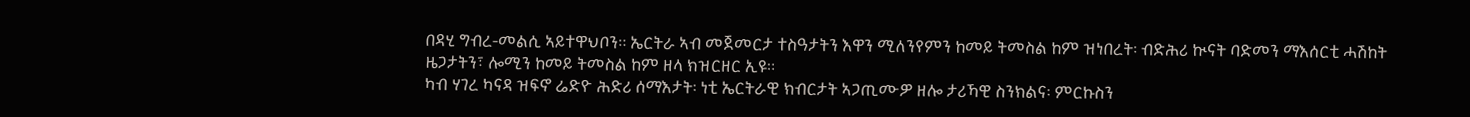በዳሂ ግብረ-መልሲ ኣይተዋህቦን። ኤርትራ ኣብ መጀመርታ ተስዓታትን እዋን ሚለንየምን ከመይ ትመስል ከም ዝነበረት፡ ብድሕሪ ኲናት ባድመን ማእሰርቲ ሓሽከት ዜጋታትን፣ ሎሚን ከመይ ትመስል ከም ዘላ ክዝርዘር ኢዩ።
ካብ ሃገረ ካናዳ ዝፍኖ ሬድዮ ሕድሪ ሰማእታት፡ ነቲ ኤርትራዊ ክብርታት ኣጋጢሙዎ ዘሎ ታሪኻዊ ስንክልና፡ ምርኩስን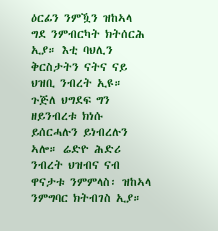ዕርፊን ንምዃን ዝከኣላ ግደ ንምብርካት ክትሰርሕ ኢያ። እቲ ባህሊን ቅርስታትን ናትና ናይ ህዝቢ ንብረት ኢዩ። ጉጅለ ህግደፍ ግን ዘይንብረቱ ክነሱ ይሰርሓሉን ይነብረሉን ኣሎ። ሬድዮ ሕድሪ ንብረት ህዝብና ናብ ዋናታቱ ንምምላስ፡ ዝከኣላ ንምግባር ክትብገስ ኢያ።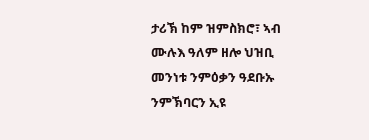ታሪኽ ከም ዝምስክሮ፣ ኣብ ሙሉእ ዓለም ዘሎ ህዝቢ መንነቱ ንምዕቃን ዓደቡኡ ንምኽባርን ኢዩ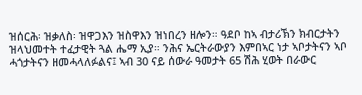ዝሰርሕ፡ ዝቃለስ፡ ዝዋጋእን ዝስዋእን ዝነበረን ዘሎን። ዓደቦ ከኣ ብታሪኽን ክብርታትን ዝላህመተት ተፈታዊት ጓል ሔማ ኢያ። ንሕና ኤርትራውያን እምበኣር ነታ ኣቦታትናን ኣቦ ሓጎታትናን ዘመሓላለፉልና፤ ኣብ 30 ናይ ሰውራ ዓመታት 65 ሽሕ ሂወት በራውር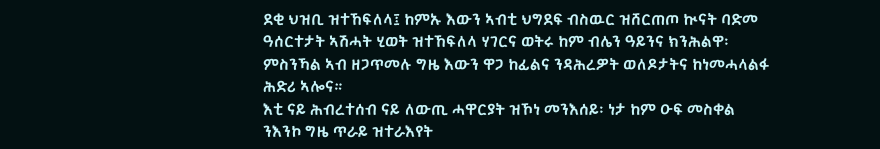ደቂ ህዝቢ ዝተኸፍለላ፤ ከምኡ እውን ኣብቲ ህግደፍ ብስዉር ዝሸርጠጦ ኲናት ባድመ ዓሰርተታት ኣሽሓት ሂወት ዝተኸፍለላ ሃገርና ወትሩ ከም ብሌን ዓይንና ክንሕልዋ፡ ምስንኻል ኣብ ዘጋጥመሉ ግዜ እውን ዋጋ ከፊልና ንዳሕረዎት ወለዶታትና ከነመሓላልፋ ሕድሪ ኣሎና።
እቲ ናይ ሕብረተሰብ ናይ ለውጢ ሓዋርያት ዝኾነ መንእሰይ፡ ነታ ከም ዑፍ መስቀል ንእንኮ ግዜ ጥራይ ዝተራእየት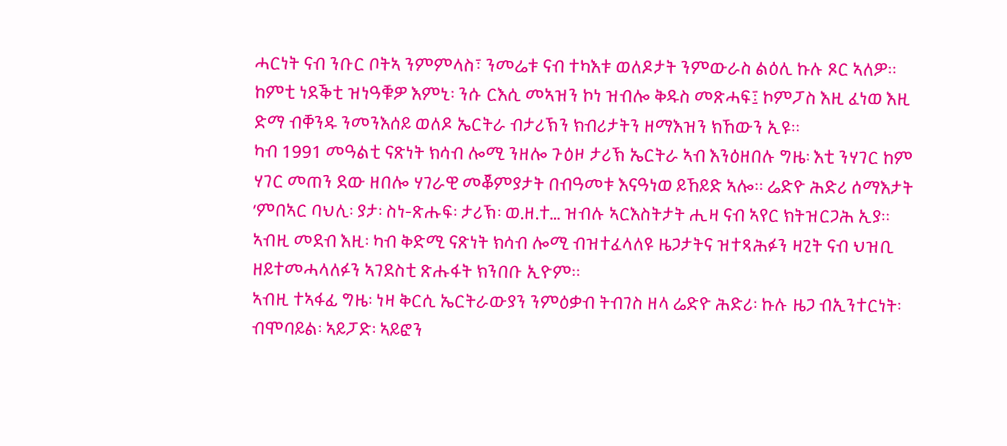ሓርነት ናብ ንቡር ቦትኣ ንምምላስ፣ ንመሬቱ ናብ ተካእቱ ወለዶታት ንምውራስ ልዕሊ ኩሉ ጾር ኣለዎ። ከምቲ ነደቕቲ ዝነዓቑዎ እምኒ፡ ንሱ ርእሲ መኣዝን ኮነ ዝብሎ ቅዱስ መጽሓፍ፤ ኮምፓስ እዚ ፈነወ እዚ ድማ ብቐንዱ ንመንእሰይ ወለዶ ኤርትራ ብታሪኽን ክብሪታትን ዘማእዝን ክኸውን ኢዩ።
ካብ 1991 መዓልቲ ናጽነት ክሳብ ሎሚ ንዘሎ ጉዕዞ ታሪኽ ኤርትራ ኣብ እንዕዘበሉ ግዜ፡ እቲ ንሃገር ከም ሃገር መጠን ደው ዘበሎ ሃገራዊ መቖምያታት በብዓመቱ እናዓነወ ይኸይድ ኣሎ። ሬድዮ ሕድሪ ሰማእታት ’ምበኣር ባህሊ፡ ያታ፡ ስነ-ጽሑፍ፡ ታሪኽ፡ ወ.ዘ.ተ… ዝብሉ ኣርእስትታት ሒዛ ናብ ኣየር ክትዝርጋሕ ኢያ። ኣብዚ መደብ እዚ፡ ካብ ቅድሚ ናጽነት ክሳብ ሎሚ ብዝተፈላለዩ ዜጋታትና ዝተጻሕፉን ዛጊት ናብ ህዝቢ ዘይተመሓላለፉን ኣገደስቲ ጽሑፋት ክንበቡ ኢዮም።
ኣብዚ ተኣፋፊ ግዜ፡ ነዛ ቅርሲ ኤርትራውያን ንምዕቃብ ትብገስ ዘላ ሬድዮ ሕድሪ፡ ኩሉ ዜጋ ብኢንተርነት፡ ብሞባይል፡ ኣይፓድ፡ ኣይፎን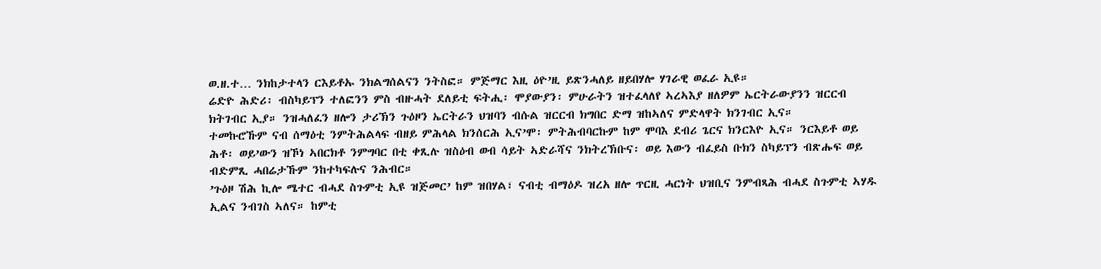ወ.ዘ.ተ… ንክከታተላን ርእይቶኡ ንክልግሰልናን ንትስፎ። ምጅማር እዚ ዕዮ’ዚ ይጽንሓለይ ዘይበሃሎ ሃገራዊ ወፈራ ኢዩ።
ሬድዮ ሕድሪ፡ ብስካይፕን ተለፎንን ምስ ብዙሓት ደለይቲ ፍትሒ፡ ሞያውያን፡ ምሁራትን ዝተፈላለየ ኣረኣእያ ዘለዎም ኤርትራውያንን ዝርርብ ክትገብር ኢያ። ንዝሓለፈን ዘሎን ታሪኽን ጉዕዞን ኤርትራን ህዝባን ብሱል ዝርርብ ክግበር ድማ ዝከኣለና ምድላዋት ክንገብር ኢና።
ተመኩሮኹም ናብ ሰማዕቲ ንምትሕልላፍ ብዘይ ምሕላል ክንሰርሕ ኢና’ሞ፡ ምትሕብባርኩም ከም ሞባእ ደብሪ ጌርና ክንርእዮ ኢና። ንርእይቶ ወይ ሕቶ፡ ወይ’ውን ዝኾነ ኣበርክቶ ንምግባር በቲ ቀጺሉ ዝስዕብ ወብ ሳይት ኣድራሻና ንክትረኽቡና፡ ወይ እውን ብፈይስ ቡክን ስካይፕን ብጽሑፍ ወይ ብድምጺ ሓበሬታኹም ንከተካፍሉና ንሕብር።
’ጉዕዞ ሽሕ ኪሎ ሜተር ብሓደ ስጉምቲ ኢዩ ዝጅመር’ ከም ዝበሃል፣ ናብቲ ብማዕዶ ዝረአ ዘሎ ጥርዚ ሓርነት ህዝቢና ንምብጻሕ ብሓደ ስጉምቲ ኣሃዱ ኢልና ንብገስ ኣለና። ከምቲ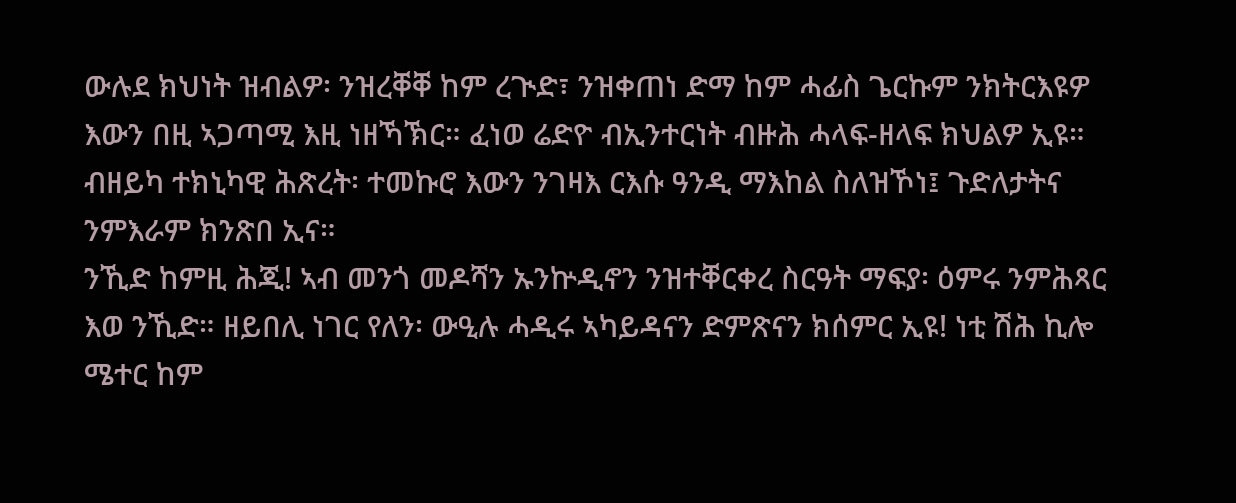ውሉደ ክህነት ዝብልዎ፡ ንዝረቐቐ ከም ረጒድ፣ ንዝቀጠነ ድማ ከም ሓፊስ ጌርኩም ንክትርእዩዎ እውን በዚ ኣጋጣሚ እዚ ነዘኻኽር። ፈነወ ሬድዮ ብኢንተርነት ብዙሕ ሓላፍ-ዘላፍ ክህልዎ ኢዩ። ብዘይካ ተክኒካዊ ሕጽረት፡ ተመኩሮ እውን ንገዛእ ርእሱ ዓንዲ ማእከል ስለዝኾነ፤ ጉድለታትና ንምእራም ክንጽበ ኢና።
ንኺድ ከምዚ ሕጂ! ኣብ መንጎ መዶሻን ኡንኵዲኖን ንዝተቐርቀረ ስርዓት ማፍያ፡ ዕምሩ ንምሕጻር እወ ንኺድ። ዘይበሊ ነገር የለን፡ ውዒሉ ሓዲሩ ኣካይዳናን ድምጽናን ክሰምር ኢዩ! ነቲ ሽሕ ኪሎ ሜተር ከም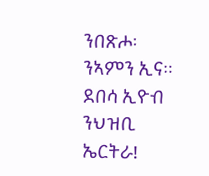ንበጽሖ፡ ንኣምን ኢና።
ደበሳ ኢዮብ ንህዝቢ ኤርትራ!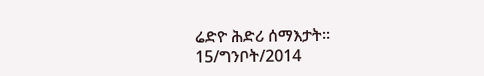ሬድዮ ሕድሪ ሰማእታት።
15/ግንቦት/2014